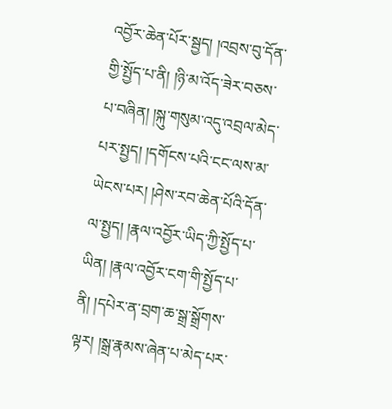འབྱོར་ཆེན་པོར་སྦྱད། །འབྲས་བུ་དོན་གྱི་སྤྱོད་པ་ནི། །ཉི་མ་འོད་ཟེར་བཅས་པ་བཞིན། །སྐུ་གསུམ་འདུ་འབྲལ་མེད་པར་སྤྱད། །དགོངས་པའི་ངང་ལས་མ་ཡེངས་པར། །ཤེས་རབ་ཆེན་པོའི་དོན་ལ་སྤྱད། །རྣལ་འབྱོར་ཡིད་ཀྱི་སྤྱོད་པ་ཡིན། །རྣལ་འབྱོར་ངག་གི་སྤྱོད་པ་ནི། །དཔེར་ན་བྲག་ཆ་སྒྲ་སྒྲོགས་ལྟར། །སྒྲ་རྣམས་ཞེན་པ་མེད་པར་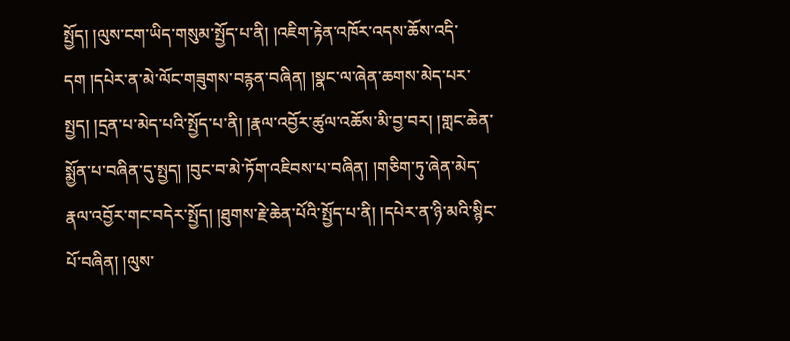སྤྱོད། །ལུས་ངག་ཡིད་གསུམ་སྤྱོད་པ་ནི། །འཇིག་རྟེན་འཁོར་འདས་ཆོས་འདི་དག །དཔེར་ན་མེ་ལོང་གཟུགས་བརྙན་བཞིན། །སྣང་ལ་ཞེན་ཆགས་མེད་པར་སྤྱད། །དྲན་པ་མེད་པའི་སྤྱོད་པ་ནི། །རྣལ་འབྱོར་ཚུལ་འཆོས་མི་བྱ་བར། །གླང་ཆེན་སྨྱོན་པ་བཞིན་དུ་སྤྱད། །བུང་བ་མེ་ཏོག་འཇིབས་པ་བཞིན། །གཅིག་ཏུ་ཞེན་མེད་རྣལ་འབྱོར་གང་བདེར་སྤྱོད། །ཐུགས་རྗེ་ཆེན་པོའི་སྤྱོད་པ་ནི། །དཔེར་ན་ཉི་མའི་སྙིང་པོ་བཞིན། །ལུས་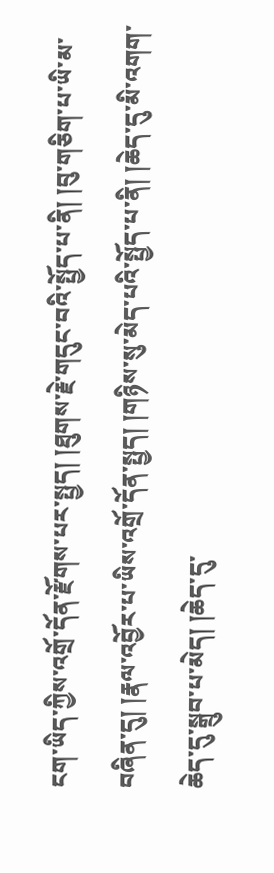ངག་ཡིད་ཀྱིས་འགྲོ་དོན་རྫོགས་པར་སྤྱད། །ཐུགས་རྗེ་གདུང་བའི་སྤྱོད་པ་ནི། །བུ་གཅིག་པ་ཡི་མ་བཞིན་དུ། །རྣལ་འབྱོར་པ་ཡིས་འགྲོ་དོན་སྤྱད། །གཉིས་སུ་མེད་པའི་སྤྱོད་པ་ནི། །ཆེད་དུ་མི་འགག་ཆེད་དུ་སྒྲུབ་པ་མེད། །ཆེད་དུ་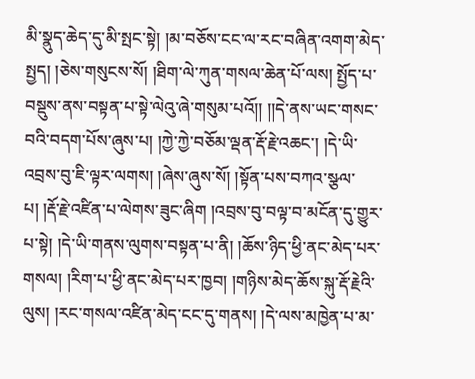མི་སྣུད་ཆེད་དུ་མི་སྤང་སྟེ། །མ་བཅོས་ངང་ལ་རང་བཞིན་འགག་མེད་སྤྱད། །ཅེས་གསུངས་སོ། །ཐིག་ལེ་ཀུན་གསལ་ཆེན་པོ་ལས། སྤྱོད་པ་བསྡུས་ནས་བསྟན་པ་སྟེ་ལེའུ་ཞེ་གསུམ་པའོ།། །།དེ་ནས་ཡང་གསང་བའི་བདག་པོས་ཞུས་པ། །ཀྱེ་ཀྱེ་བཅོམ་ལྡན་རྡོ་རྗེ་འཆང་། །དེ་ཡི་འབྲས་བུ་ཇི་ལྟར་ལགས། །ཞེས་ཞུས་སོ། །སྟོན་པས་བཀའ་སྩལ་པ། །རྡོ་རྗེ་འཛིན་པ་ལེགས་ཟུང་ཞིག །འབྲས་བུ་བལྟ་བ་མངོན་དུ་གྱུར་པ་སྟེ། །དེ་ཡི་གནས་ལུགས་བསྟན་པ་ནི། །ཆོས་ཉིད་ཕྱི་ནང་མེད་པར་གསལ། །རིག་པ་ཕྱི་ནང་མེད་པར་ཁྱབ། །གཉིས་མེད་ཆོས་སྐུ་རྡོ་རྗེའི་ལུས། །རང་གསལ་འཛིན་མེད་ངང་དུ་གནས། །དེ་ལས་མཁྱེན་པ་མ་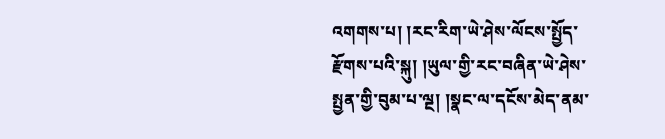འགགས་པ། །རང་རིག་ཡེ་ཤེས་ལོངས་སྤྱོད་རྫོགས་པའི་སྐུ། །ཡུལ་གྱི་རང་བཞིན་ཡེ་ཤེས་སྤྱན་གྱི་བུམ་པ་ལྔ། །སྣང་ལ་དངོས་མེད་ནམ་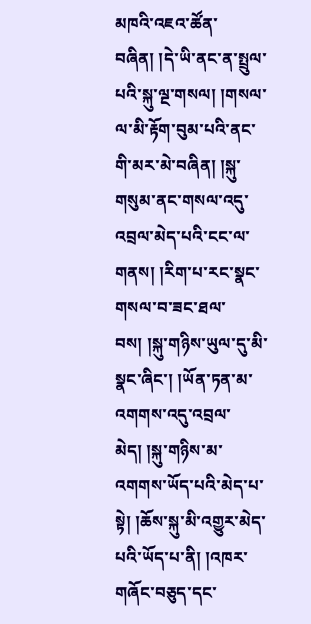མཁའི་འཇའ་ཚོན་བཞིན། །དེ་ཡི་ནང་ན་སྤྲུལ་པའི་སྐུ་ལྔ་གསལ། །གསལ་ལ་མི་རྟོག་བུམ་པའི་ནང་གི་མར་མེ་བཞིན། །སྐུ་གསུམ་ནང་གསལ་འདུ་འབྲལ་མེད་པའི་ངང་ལ་གནས། །རིག་པ་རང་སྣང་གསལ་བ་ཟང་ཐལ་བས། །སྐུ་གཉིས་ཡུལ་དུ་མི་སྣང་ཞིང་། །ཡོན་ཏན་མ་འགགས་འདུ་འབྲལ་མེད། །སྐུ་གཉིས་མ་འགགས་ཡོད་པའི་མེད་པ་སྟེ། །ཆོས་སྐུ་མི་འགྱུར་མེད་པའི་ཡོད་པ་ནི། །འཁར་གཞོང་བཅུད་དང་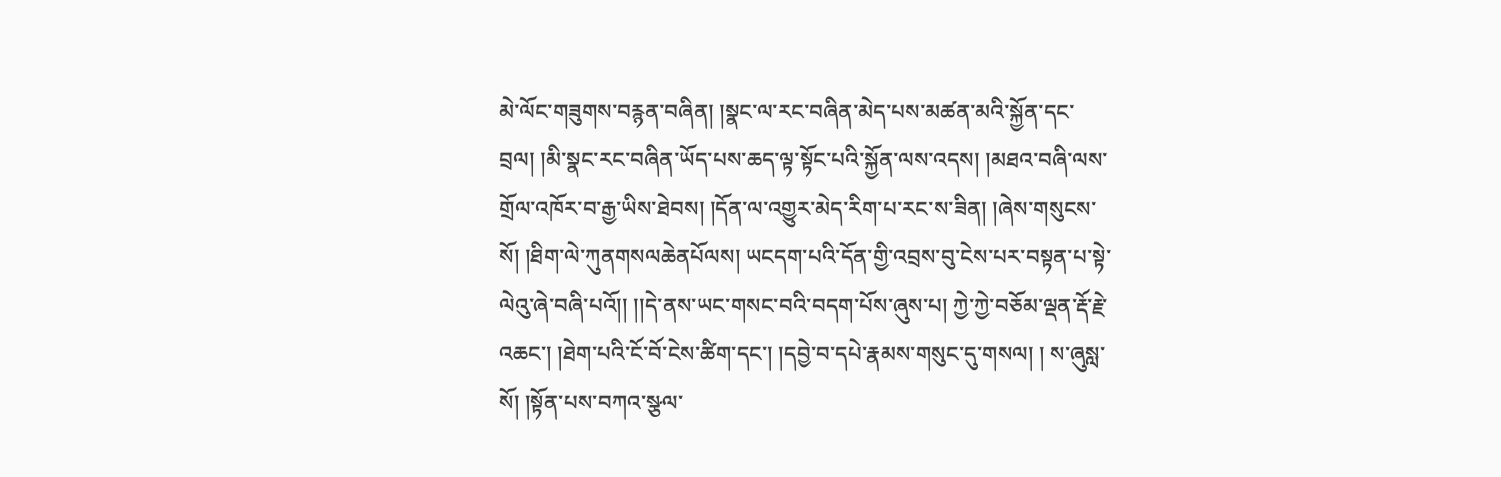མེ་ལོང་གཟུགས་བརྙན་བཞིན། །སྣང་ལ་རང་བཞིན་མེད་པས་མཚན་མའི་སྐྱོན་དང་བྲལ། །མི་སྣང་རང་བཞིན་ཡོད་པས་ཆད་ལྟ་སྟོང་པའི་སྐྱོན་ལས་འདས། །མཐའ་བཞི་ལས་གྲོལ་འཁོར་བ་རྒྱ་ཡིས་ཐེབས། །དོན་ལ་འགྱུར་མེད་རིག་པ་རང་ས་ཟིན། །ཞེས་གསུངས་སོ། །ཐིག་ལེ་ཀུནགསལཆེནཔོལས། ཡངདག་པའི་དོན་གྱི་འབྲས་བུ་ངེས་པར་བསྟན་པ་སྟེ་ལེའུ་ཞེ་བཞི་པའོ།། །།དེ་ནས་ཡང་གསང་བའི་བདག་པོས་ཞུས་པ། ཀྱེ་ཀྱེ་བཅོམ་ལྡན་རྡོ་རྗེ་འཆང་། །ཐེག་པའི་ངོ་བོ་ངེས་ཚིག་དང་། །དབྱེ་བ་དཔེ་རྣམས་གསུང་དུ་གསལ། ། ས་ཞུསླ་སོ། །སྟོན་པས་བཀའ་སྩལ་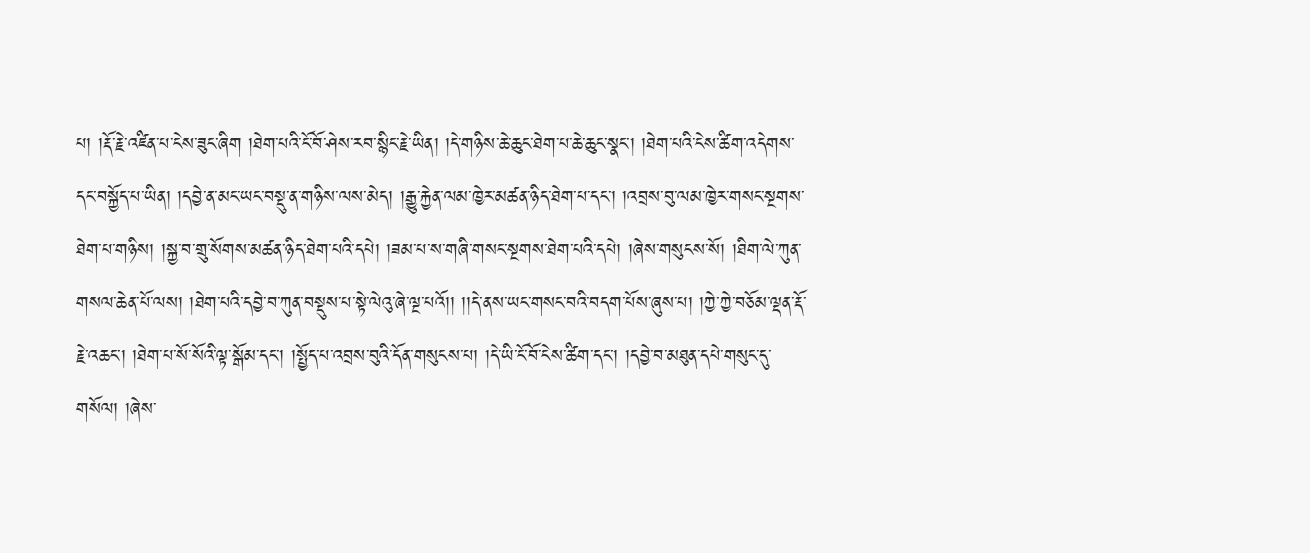པ། །རྡོ་རྗེ་འཛིན་པ་ངེས་ཟུང་ཞིག །ཐེག་པའི་ངོ་བོ་ཤེས་རབ་སྙིང་རྗེ་ཡིན། །དེ་གཉིས་ཆེ་ཆུང་ཐེག་པ་ཆེ་ཆུང་སྣང་། །ཐེག་པའི་ངེས་ཚིག་འདེགས་དང་བསྐྱོད་པ་ཡིན། །དབྱེ་ན་མང་ཡང་བསྡུ་ན་གཉིས་ལས་མེད། །རྒྱུ་རྐྱེན་ལམ་ཁྱེར་མཚན་ཉིད་ཐེག་པ་དང་། །འབྲས་བུ་ལམ་ཁྱེར་གསང་སྔགས་ཐེག་པ་གཉིས། །སྐྱ་བ་གྲུ་སོགས་མཚན་ཉིད་ཐེག་པའི་དཔེ། །ཟམ་པ་ས་གཞི་གསང་སྔགས་ཐེག་པའི་དཔེ། །ཞེས་གསུངས་སོ། །ཐིག་ལེ་ཀུན་གསལ་ཆེན་པོ་ལས། །ཐེག་པའི་དབྱེ་བ་ཀུན་བསྡུས་པ་སྟེ་ལེའུ་ཞེ་ལྔ་པའོ།། །།དེ་ནས་ཡང་གསང་བའི་བདག་པོས་ཞུས་པ། །ཀྱེ་ཀྱེ་བཅོམ་ལྡན་རྡོ་རྗེ་འཆང་། །ཐེག་པ་སོ་སོའི་ལྟ་སྒོམ་དང་། །སྤྱོད་པ་འབྲས་བུའི་དོན་གསུངས་པ། །དེ་ཡི་ངོ་བོ་ངེས་ཚིག་དང་། །དབྱེ་བ་མཐུན་དཔེ་གསུང་དུ་གསོལ། །ཞེས་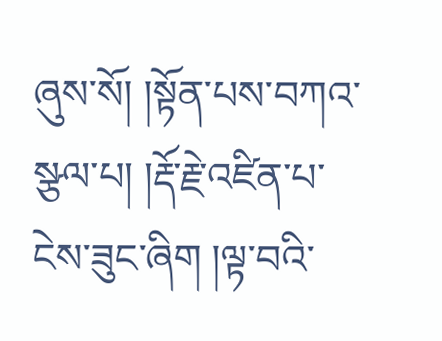ཞུས་སོ། །སྟོན་པས་བཀའ་སྩལ་པ། །རྡོ་རྗེ་འཛིན་པ་ངེས་ཟུང་ཞིག །ལྟ་བའི་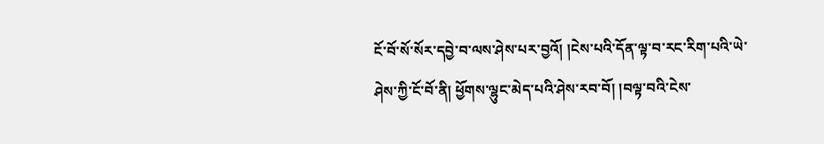ངོ་བོ་སོ་སོར་དབྱེ་བ་ལས་ཤེས་པར་བྱའོ། །ངེས་པའི་དོན་ལྟ་བ་རང་རིག་པའི་ཡེ་ཤེས་ཀྱི་ངོ་བོ་ནི། ཕྱོགས་ལྷུང་མེད་པའི་ཤེས་རབ་བོ། །བལྟ་བའི་ངེས་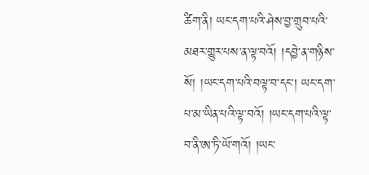ཚིག་ནི། ཡང་དག་པའི་ཤེས་བྱ་གྲུབ་པའི་མཐར་གྱུར་པས་ན་ལྟ་བའོ། །དབྱེ་ན་གཉིས་སོ། །ཡང་དག་པའི་བལྟ་བ་དང་། ཡང་དག་པ་མ་ཡིན་པའི་ལྟ་བའོ། །ཡང་དག་པའི་ལྟ་བ་ནི་ཨ་ཏི་ཡོ་གའོ། །ཡང་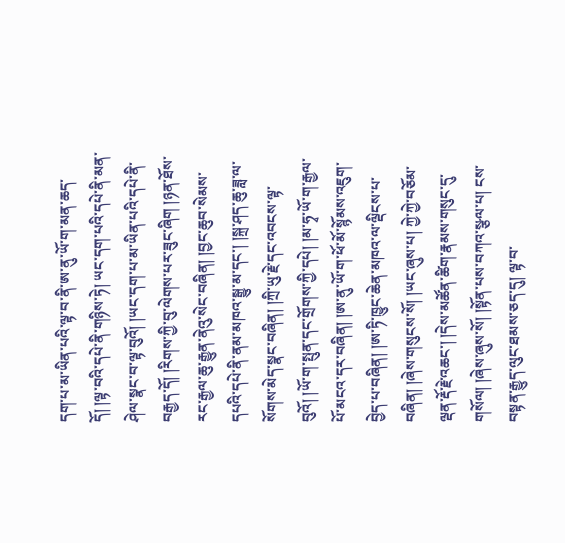དག་པ་མ་ཡིན་པའི་ལྟ་བ་ནི་ཨ་ནུ་ཡོ་ག་མན་ཆད་དོ། །ལྟ་བའི་དཔེ་ནི་གཉིས་ཏེ། ཡང་དག་པའི་དཔེ་ནི་མན་ཤེལ་སྣང་བ་ལྟ་བུའོ། །ཡང་དག་པ་མ་ཡིན་པའི་དཔེ་ནི་བརྒྱད་དོ། །རིགས་ཀྱི་བུ་ལེགས་པར་ཟུང་ཞིག །ཉན་ཐོས་རང་རྒྱལ་ཆུ་རྒྱུན་ནེའུ་སེང་བཞིན། །བྱང་ཆུབ་སེམས་དཔའི་དཔེ་ནི་ནམ་མཁའ་སྒྱུ་མ་དང་། །སྐྲ་ཤད་ཆུ་ཟླ་ལ་སོགས་མེད་སྣང་བཞིན། །ཀྲི་ཡུ་རྗེ་དང་འབངས་ལྟ་བུའོ། །ཡོ་ག་སྤུན་དང་གྲོགས་ཀྱི་དཔེ། །མ་ཧྭ་ཡོ་ག་རྒྱལ་པོ་མངའ་དར་བཞིན། །ཨ་ནུ་ཡོ་ག་ཕོ་མོ་སྙོམས་འཇུག་བྱེད་པ་བཞིན། །ཨ་ཏི་ཁྱུང་ཆེན་མཁའ་ལ་ལྡིངས་པ་བཞིན། །ཞེས་གསུངས་སོ། །ཡང་ཞུས་པ། ཀྱེ་ཀྱེ་བཅོམ་ལྡན་རྡོ་རྗེ་འཆང་། །དེས་མཚོན་ཚིག་རྣམས་གསུང་དུ་གསོལ། །ཞེས་ཞུས་སོ། །སྟོན་པས་བཀའ་སྩལ་པ། ངས་བསྟན་རྒྱུད་ལུང་ཐམས་ཅད་དུ། ལྟ་བ་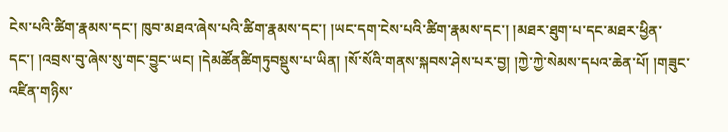ངེས་པའི་ཚིག་རྣམས་དང་། ཁུབ་མཐའ་ཞེས་པའི་ཚིག་རྣམས་དང་། །ཡང་དག་ངེས་པའི་ཚིག་རྣམས་དང་། །མཐར་ཐུག་པ་དང་མཐར་ཕྱིན་དང་། །འབྲས་བུ་ཞེས་སུ་གང་བྱུང་ཡང། །དེམཚོནཚིགཏུབསྡུས་པ་ཡིན། །སོ་སོའི་གནས་སྐབས་ཤེས་པར་བྱ། །ཀྱེ་ཀྱེ་སེམས་དཔའ་ཆེན་པོ། །གཟུང་འཛིན་གཉིས་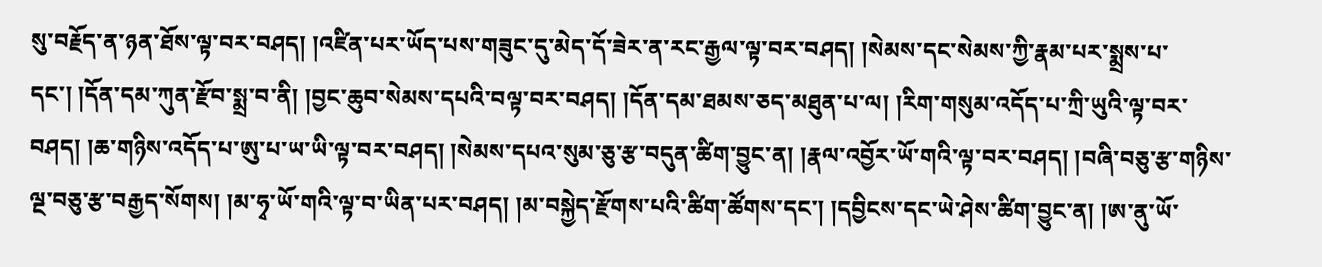སུ་བརྗོད་ན་ཉན་ཐོས་ལྟ་བར་བཤད། །འཛིན་པར་ཡོད་པས་གཟུང་དུ་མེད་དོ་ཟེར་ན་རང་རྒྱལ་ལྟ་བར་བཤད། །སེམས་དང་སེམས་ཀྱི་རྣམ་པར་སྨྲས་པ་དང་། །དོན་དམ་ཀུན་རྫོབ་སྨྲ་བ་ནི། །བྱང་ཆུབ་སེམས་དཔའི་བལྟ་བར་བཤད། །དོན་དམ་ཐམས་ཅད་མཐུན་པ་ལ། །རིག་གསུམ་འདོད་པ་ཀྲི་ཡུའི་ལྟ་བར་བཤད། །ཆ་གཉིས་འདོད་པ་ཨུ་པ་ཡ་ཡི་ལྟ་བར་བཤད། །སེམས་དཔའ་སུམ་ཅུ་རྩ་བདུན་ཚིག་བྱུང་ན། །རྣལ་འབྱོར་ཡོ་གའི་ལྟ་བར་བཤད། །བཞི་བཅུ་རྩ་གཉིས་ལྔ་བཅུ་རྩ་བརྒྱད་སོགས། །མ་ཧྭ་ཡོ་གའི་ལྟ་བ་ཡིན་པར་བཤད། །མ་བསྐྱེད་རྫོགས་པའི་ཚིག་ཚོགས་དང་། །དབྱིངས་དང་ཡེ་ཤེས་ཚིག་བྱུང་ན། །ཨ་ནུ་ཡོ་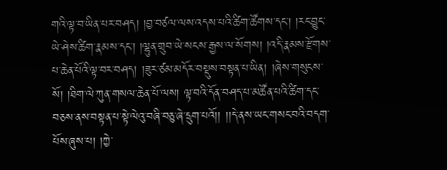གའི་ལྟ་བ་ཡིན་པར་བཤད། །བྱ་བཙལ་ལས་འདས་པའི་ཚིག་ཚོགས་དང་། །རང་བྱུང་ཡེ་ཤེས་ཚིག་རྣམས་དང་། །ལྷུན་གྲུབ་ཡེ་སངས་རྒྱས་ལ་སོགས། །འདི་རྣམས་རྫོགས་པ་ཆེན་པོའི་ལྟ་བར་བཤད། །ཟུར་ཙམ་མདོར་བསྡུས་བསྟན་པ་ཡིན། །ཞེས་གསུངས་སོ། །ཐིག་ལེ་ཀུན་གསལ་ཆེན་པོ་ལས། ལྟ་བའི་དོན་བཤད་པ་མཚོན་པའི་ཚིག་དང་བཅས་ནས་བསྟན་པ་སྟེ་ལེའུ་བཞི་བཅུ་ཞེ་དྲུག་པའོ།། །།དེ་ནས་ཡང་གསང་བའི་བདག་པོས་ཞུས་པ། །ཀྱེ་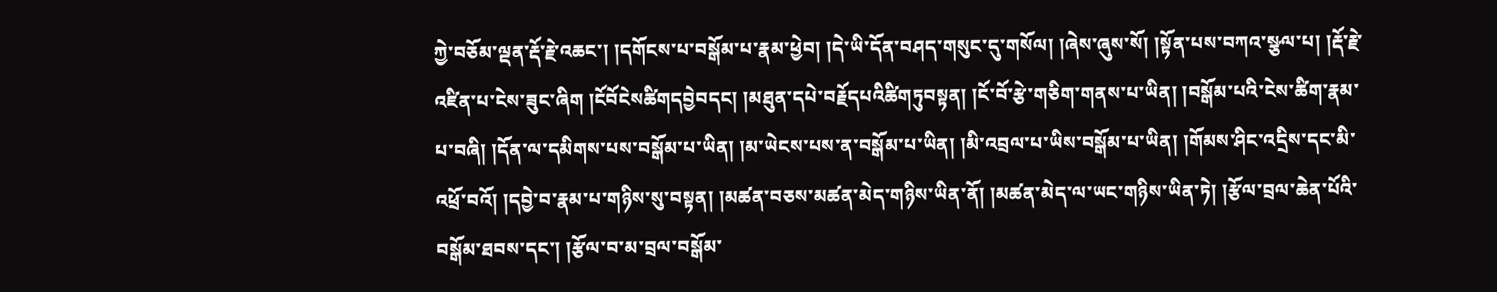ཀྱེ་བཅོམ་ལྡན་རྡོ་རྗེ་འཆང་། །དགོངས་པ་བསྒོམ་པ་རྣམ་ཕྱེབ། །དེ་ཡི་དོན་བཤད་གསུང་དུ་གསོལ། །ཞེས་ཞུས་སོ། །སྟོན་པས་བཀའ་སྩལ་པ། །རྡོ་རྗེ་འཛིན་པ་ངེས་ཟུང་ཞིག །ངོབོངེསཚིགདབྱེབདང། །མཐུན་དཔེ་བརྗོདཔའིཚིགཏུབསྟན། །ངོ་བོ་རྩེ་གཅིག་གནས་པ་ཡིན། །བསྒོམ་པའི་ངེས་ཚིག་རྣམ་པ་བཞི། །དོན་ལ་དམིགས་པས་བསྒོམ་པ་ཡིན། །མ་ཡེངས་པས་ན་བསྒོམ་པ་ཡིན། །མི་འབྲལ་པ་ཡིས་བསྒོམ་པ་ཡིན། །གོམས་ཤིང་འདྲིས་དང་མི་འཕྲོ་བའོ། །དབྱེ་བ་རྣམ་པ་གཉིས་སུ་བསྟན། །མཚན་བཅས་མཚན་མེད་གཉིས་ཡིན་ནོ། །མཚན་མེད་ལ་ཡང་གཉིས་ཡིན་ཏེ། །རྩོལ་བྲལ་ཆེན་པོའི་བསྒོམ་ཐབས་དང་། །རྩོལ་བ་མ་བྲལ་བསྒོམ་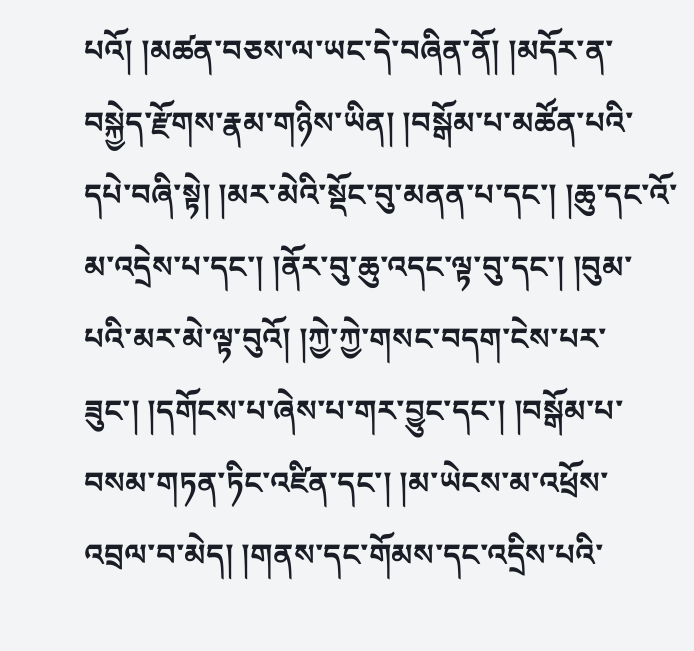པའོ། །མཚན་བཅས་ལ་ཡང་དེ་བཞིན་ནོ། །མདོར་ན་བསྐྱེད་རྫོགས་རྣམ་གཉིས་ཡིན། །བསྒོམ་པ་མཚོན་པའི་དཔེ་བཞི་སྟེ། །མར་མེའི་སྡོང་བུ་མནན་པ་དང་། །ཆུ་དང་འོ་མ་འདྲེས་པ་དང་། །ནོར་བུ་ཆུ་འདང་ལྟ་བུ་དང་། །བུམ་པའི་མར་མེ་ལྟ་བུའོ། །ཀྱེ་ཀྱེ་གསང་བདག་ངེས་པར་ཟུང་། །དགོངས་པ་ཞེས་པ་གར་བྱུང་དང་། །བསྒོམ་པ་བསམ་གཏན་ཏིང་འཛིན་དང་། །མ་ཡེངས་མ་འཕྲོས་འབྲལ་བ་མེད། །གནས་དང་གོམས་དང་འདྲིས་པའི་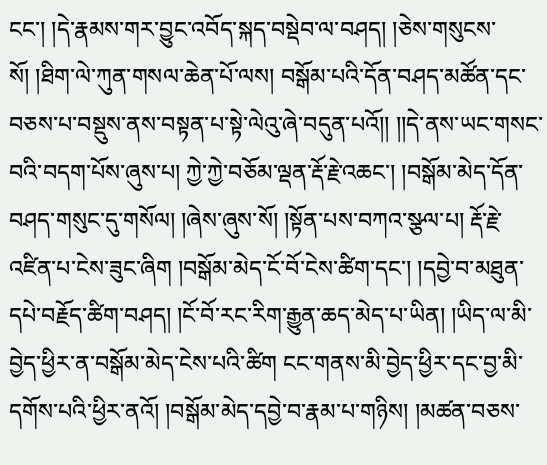ངང་། །དེ་རྣམས་གར་བྱུང་འབོད་སྐད་བསྡེབ་ལ་བཤད། །ཅེས་གསུངས་སོ། །ཐིག་ལེ་ཀུན་གསལ་ཆེན་པོ་ལས། བསྒོམ་པའི་དོན་བཤད་མཚོན་དང་བཅས་པ་བསྡུས་ནས་བསྟན་པ་སྟེ་ལེའུ་ཞེ་བདུན་པའོ།། །།དེ་ནས་ཡང་གསང་བའི་བདག་པོས་ཞུས་པ། ཀྱེ་ཀྱེ་བཅོམ་ལྡན་རྡོ་རྗེ་འཆང་། །བསྒོམ་མེད་དོན་བཤད་གསུང་དུ་གསོལ། །ཞེས་ཞུས་སོ། །སྟོན་པས་བཀའ་སྩལ་པ། རྡོ་རྗེ་འཛིན་པ་ངེས་ཟུང་ཞིག །བསྒོམ་མེད་ངོ་བོ་ངེས་ཚིག་དང་། །དབྱེ་བ་མཐུན་དཔེ་བརྗོད་ཚིག་བཤད། །ངོ་བོ་རང་རིག་རྒྱུན་ཆད་མེད་པ་ཡིན། །ཡིད་ལ་མི་བྱེད་ཕྱིར་ན་བསྒོམ་མེད་ངེས་པའི་ཚིག ངང་གནས་མི་བྱེད་ཕྱིར་དང་བྱ་མི་དགོས་པའི་ཕྱིར་ནའོ། །བསྒོམ་མེད་དབྱེ་བ་རྣམ་པ་གཉིས། །མཚན་བཅས་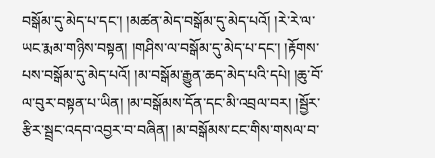བསྒོམ་དུ་མེད་པ་དང་། །མཚན་མེད་བསྒོམ་དུ་མེད་པའོ། །རེ་རེ་ལ་ཡང་རྨམ་གཉིས་བསྟན། །གཤིས་ལ་བསྒོམ་དུ་མེད་པ་དང་། །རྟོགས་པས་བསྒོམ་དུ་མེད་པའོ། །མ་བསྒོམ་རྒྱུན་ཆད་མེད་པའི་དཔེ། །ཆུ་བོ་ལ་བུར་བསྟན་པ་ཡིན། །མ་བསྒོམས་དོན་དང་མི་འབྲལ་བར། །སྦྱོར་རྩིར་སྦྲང་འདབ་འབྱར་བ་བཞིན། །མ་བསྒོམས་ངང་གིས་གསལ་བ་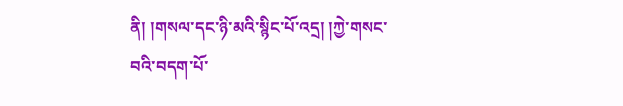ནི། །གསལ་དང་ཉི་མའི་སྙིང་པོ་འདྲ། །ཀྱེ་གསང་བའི་བདག་པོ་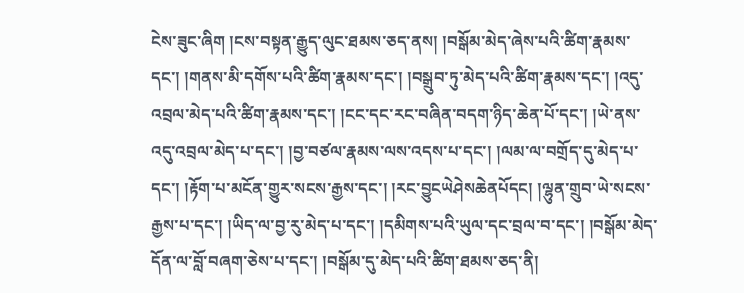ངེས་ཟུང་ཞིག །ངས་བསྟན་རྒྱུད་ལུང་ཐམས་ཅད་ནས། །བསྒོམ་མེད་ཞེས་པའི་ཚིག་རྣམས་དང་། །གནས་མི་དགོས་པའི་ཚིག་རྣམས་དང་། །བསྒྲུབ་ཏུ་མེད་པའི་ཚིག་རྣམས་དང་། །འདུ་འབྲལ་མེད་པའི་ཚིག་རྣམས་དང་། །ངང་དང་རང་བཞིན་བདག་ཉིད་ཆེན་པོ་དང་། །ཡེ་ནས་འདུ་འབྲལ་མེད་པ་དང་། །བྱ་བཙལ་རྣམས་ལས་འདས་པ་དང་། །ལམ་ལ་བགྲོད་དུ་མེད་པ་དང་། །རྟོག་པ་མངོན་གྱུར་སངས་རྒྱས་དང་། །རང་བྱུངཡེཤེསཆེནཔོདང། །ལྷུན་གྲུབ་ཡེ་སངས་རྒྱས་པ་དང་། །ཡིད་ལ་བྱ་རུ་མེད་པ་དང་། །དམིགས་པའི་ཡུལ་དང་བྲལ་བ་དང་། །བསྒོམ་མེད་དོན་ལ་བློ་བཞག་ཅེས་པ་དང་། །བསྒོམ་དུ་མེད་པའི་ཚིག་ཐམས་ཅད་ནི།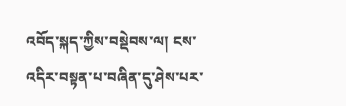འབོད་སྐད་ཀྱིས་བསྡེབས་ལ། ངས་འདིར་བསྟན་པ་བཞིན་དུ་ཤེས་པར་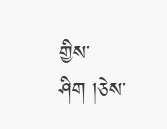གྱིས་ཤིག །ཅེས་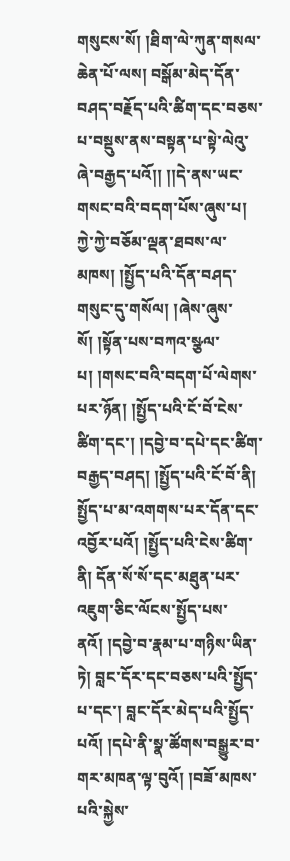གསུངས་སོ། །ཐིག་ལེ་ཀུན་གསལ་ཆེན་པོ་ལས། བསྒོམ་མེད་དོན་བཤད་བརྗོད་པའི་ཚིག་དང་བཅས་པ་བསྡུས་ནས་བསྟན་པ་སྟེ་ལེའུ་ཞེ་བརྒྱད་པའོ།། །།དེ་ནས་ཡང་གསང་བའི་བདག་པོས་ཞུས་པ། ཀྱེ་ཀྱེ་བཅོམ་ལྡན་ཐབས་ལ་མཁས། །སྤྱོད་པའི་དོན་བཤད་གསུང་དུ་གསོལ། །ཞེས་ཞུས་སོ། །སྟོན་པས་བཀའ་སྩལ་པ། །གསང་བའི་བདག་པོ་ལེགས་པར་ཉོན། །སྤྱོད་པའི་ངོ་བོ་ངེས་ཚིག་དང་། །དབྱེ་བ་དཔེ་དང་ཚིག་བརྒྱད་བཤད། །སྤྱོད་པའི་ངོ་བོ་ནི། སྤྱོད་པ་མ་འགགས་པར་དོན་དང་འབྱོར་པའོ། །སྤྱོད་པའི་ངེས་ཚིག་ནི། དོན་སོ་སོ་དང་མཐུན་པར་འཇུག་ཅིང་ལོངས་སྤྱོད་པས་ནའོ། །དབྱེ་བ་རྣམ་པ་གཉིས་ཡིན་ཏེ། བླང་དོར་དང་བཅས་པའི་སྤྱོད་པ་དང་། བླང་དོར་མེད་པའི་སྤྱོད་པའོ། །དཔེ་ནི་སྣ་ཚོགས་བསྒྱུར་བ་གར་མཁན་ལྟ་བུའོ། །བཟོ་མཁས་པའི་སྐྱེས་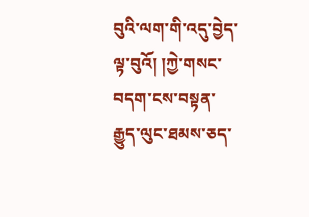བུའི་ལག་གི་འདུ་བྱེད་ལྟ་བུའོ། །ཀྱེ་གསང་བདག་ངས་བསྟན་རྒྱུད་ལུང་ཐམས་ཅད་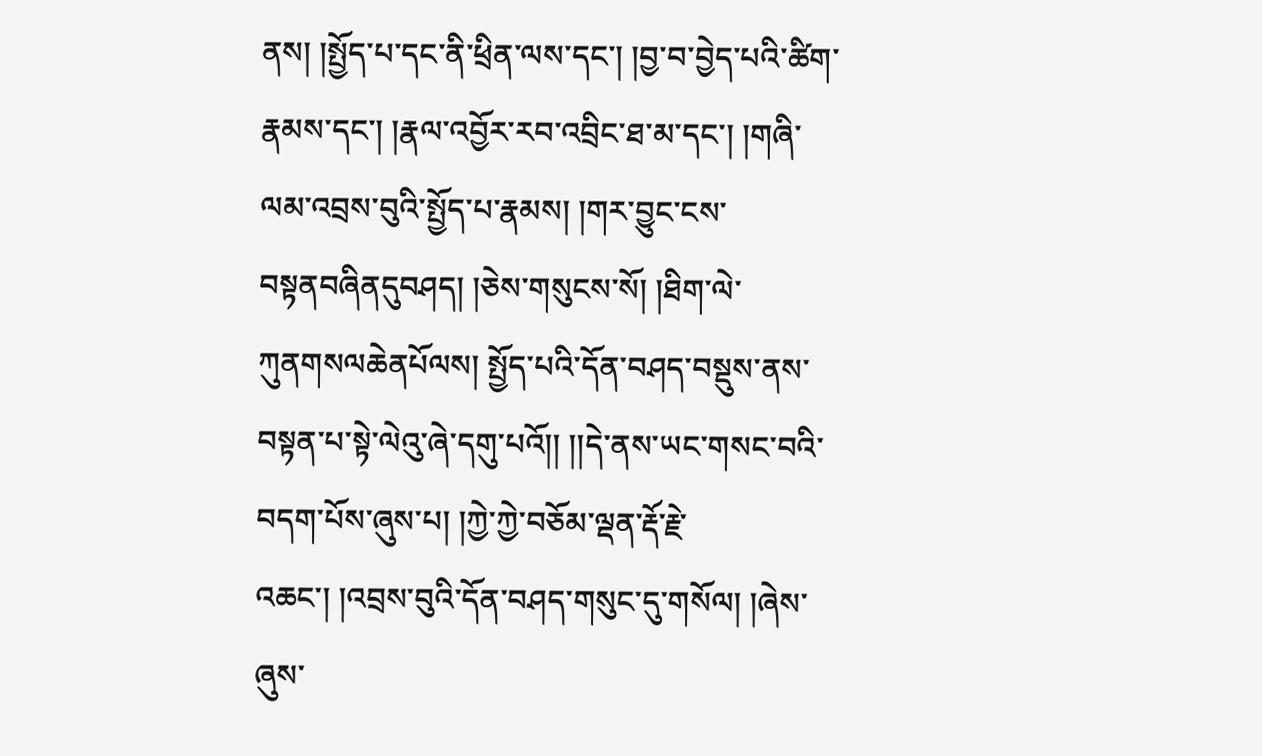ནས། །སྤྱོད་པ་དང་ནི་ཕྲིན་ལས་དང་། །བྱ་བ་བྱེད་པའི་ཚིག་རྣམས་དང་། །རྣལ་འབྱོར་རབ་འབྲིང་ཐ་མ་དང་། །གཞི་ལམ་འབྲས་བུའི་སྤྱོད་པ་རྣམས། །གར་བྱུང་ངས་བསྟནབཞིནདུབཤད། །ཅེས་གསུངས་སོ། །ཐིག་ལེ་ཀུནགསལཆེནཔོལས། སྤྱོད་པའི་དོན་བཤད་བསྡུས་ནས་བསྟན་པ་སྟེ་ལེའུ་ཞེ་དགུ་པའོ།། །།དེ་ནས་ཡང་གསང་བའི་བདག་པོས་ཞུས་པ། །ཀྱེ་ཀྱེ་བཅོམ་ལྡན་རྡོ་རྗེ་འཆང་། །འབྲས་བུའི་དོན་བཤད་གསུང་དུ་གསོལ། །ཞེས་ཞུས་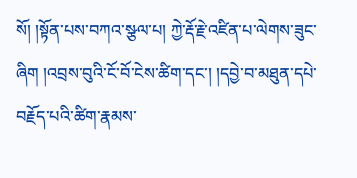སོ། །སྟོན་པས་བཀའ་སྩལ་པ། ཀྱེ་རྡོ་རྗེ་འཛིན་པ་ལེགས་ཟུང་ཞིག །འབྲས་བུའི་ངོ་བོ་ངེས་ཚིག་དང་། །དབྱེ་བ་མཐུན་དཔེ་བརྗོད་པའི་ཚིག་རྣམས་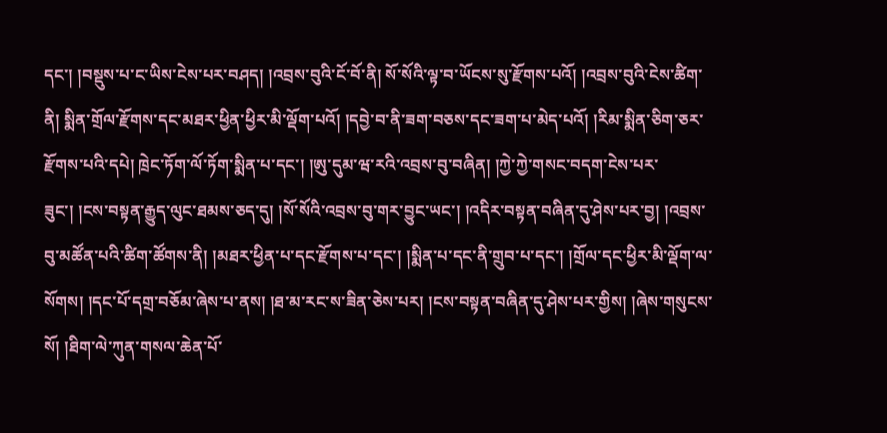དང་། །བསྡུས་པ་ང་ཡིས་ངེས་པར་བཤད། །འབྲས་བུའི་ངོ་བོ་ནི། སོ་སོའི་ལྟ་བ་ཡོངས་སུ་རྫོགས་པའོ། །འབྲས་བུའི་ངེས་ཚིག་ནི། སྨིན་གྲོལ་རྫོགས་དང་མཐར་ཕྱིན་ཕྱིར་མི་ལྡོག་པའོ། །དབྱེ་བ་ནི་ཟག་བཅས་དང་ཟག་པ་མེད་པའོ། །རིམ་སྨིན་ཅིག་ཅར་རྫོགས་པའི་དཔེ། ཁྲེང་ཏོག་ལོ་ཏོག་སྨིན་པ་དང་། །ཨུ་དུམ་ཝ་རའི་འབྲས་བུ་བཞིན། །ཀྱེ་ཀྱེ་གསང་བདག་ངེས་པར་ཟུང་། །ངས་བསྟན་རྒྱུད་ལུང་ཐམས་ཅད་དུ། །སོ་སོའི་འབྲས་བུ་གར་བྱུང་ཡང་། །འདིར་བསྟན་བཞིན་དུ་ཤེས་པར་བྱ། །འབྲས་བུ་མཚོན་པའི་ཚིག་ཚོགས་ནི། །མཐར་ཕྱིན་པ་དང་རྫོགས་པ་དང་། །སྨིན་པ་དང་ནི་གྲུབ་པ་དང་། །གྲོལ་དང་ཕྱིར་མི་ལྡོག་ལ་སོགས། །དང་པོ་དགྲ་བཅོམ་ཞེས་པ་ནས། །ཐ་མ་རང་ས་ཟིན་ཅེས་པར། །ངས་བསྟན་བཞིན་དུ་ཤེས་པར་གྱིས། །ཞེས་གསུངས་སོ། །ཐིག་ལེ་ཀུན་གསལ་ཆེན་པོ་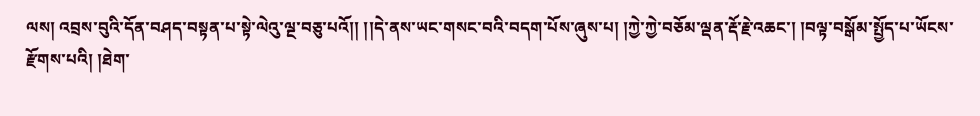ལས། འབྲས་བུའི་དོན་བཤད་བསྟན་པ་སྟེ་ལེའུ་ལྔ་བཅུ་པའོ།། །།དེ་ནས་ཡང་གསང་བའི་བདག་པོས་ཞུས་པ། །ཀྱེ་ཀྱེ་བཅོམ་ལྡན་རྡོ་རྗེ་འཆང་། །བལྟ་བསྒོམ་སྤྱོད་པ་ཡོངས་རྫོགས་པའི། །ཐེག་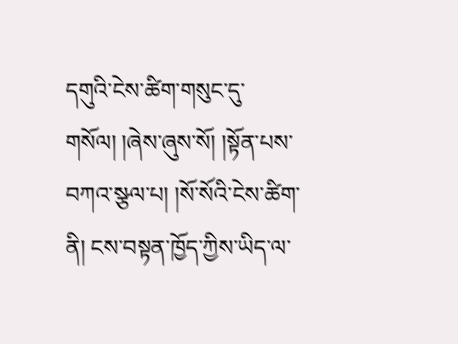དགུའི་ངེས་ཚིག་གསུང་དུ་གསོལ། །ཞེས་ཞུས་སོ། །སྟོན་པས་བཀའ་སྩལ་པ། །སོ་སོའི་ངེས་ཚིག་ནི། ངས་བསྟན་ཁྱོད་ཀྱིས་ཡིད་ལ་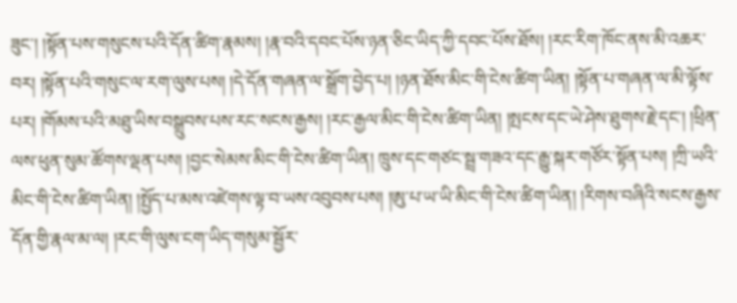ཟུང་། །སྟོན་པས་གསུངས་པའི་དོན་ཚིག་རྣམས། །རྣ་བའི་དབང་པོས་ཉན་ཅིང་ཡིད་ཀྱི་དབང་པོས་ཐོས། །རང་རིག་ཁོང་ནས་མི་འཆར་བར། །སྟོན་པའི་གསུང་ལ་རག་ལུས་པས། །དེ་དོན་གཞན་ལ་སྒྲོག་བྱེད་པ། །ཉན་ཐོས་མིང་གི་ངེས་ཚིག་ཡིན། །སྟོན་པ་གཞན་ལ་མི་ལྟོས་པར། །གོམས་པའི་མཐུ་ཡིས་བསྒྲུབས་པས་རང་སངས་རྒྱས། །རང་རྒྱལ་མིང་གི་ངེས་ཚིག་ཡིན། །སྤངས་དང་ཡེ་ཤེས་ཐུགས་རྗེ་དང་། །ཕྲིན་ལས་ཕུན་སུམ་ཚོགས་ལྡན་པས། །བྱང་སེམས་མིང་གི་ངེས་ཚིག་ཡིན། ཁྲུས་དང་གཙང་སྦྲ་གཟའ་དང་རྒྱུ་སྐར་གཙོར་སྟོན་པས། །ཀྲི་ཡའི་མིང་གི་ངེས་ཚིག་ཡིན། །སྤྱོད་པ་མས་འཛེགས་ལྟ་བ་ཡས་འབུབས་པས། །ཨུ་པ་ཡ་ཡི་མིང་གི་ངེས་ཚིག་ཡིན། །རིགས་བཞིའི་སངས་རྒྱས་དོན་གྱི་རྣལ་མ་ལ། །རང་གི་ལུས་ངག་ཡིད་གསུམ་སྦྱོར་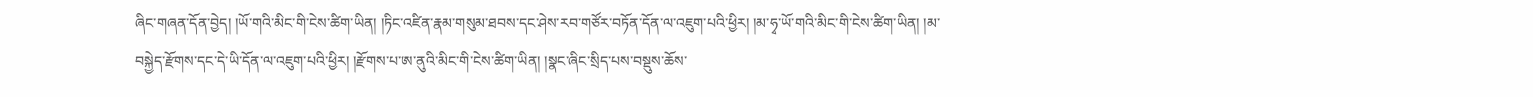ཞིང་གཞན་དོན་བྱེད། །ཡོ་གའི་མིང་གི་ངེས་ཚིག་ཡིན། །ཏིང་འཛིན་རྣམ་གསུམ་ཐབས་དང་ཤེས་རབ་གཙོར་བཏོན་དོན་ལ་འཇུག་པའི་ཕྱིར། །མ་ཧྭ་ཡོ་གའི་མིང་གི་ངེས་ཚིག་ཡིན། །མ་བསྐྱེད་རྫོགས་དང་དེ་ཡི་དོན་ལ་འཇུག་པའི་ཕྱིར། །རྫོགས་པ་ཨ་ནུའི་མིང་གི་ངེས་ཚིག་ཡིན། །སྣང་ཞིང་སྲིད་པས་བསྡུས་ཆོས་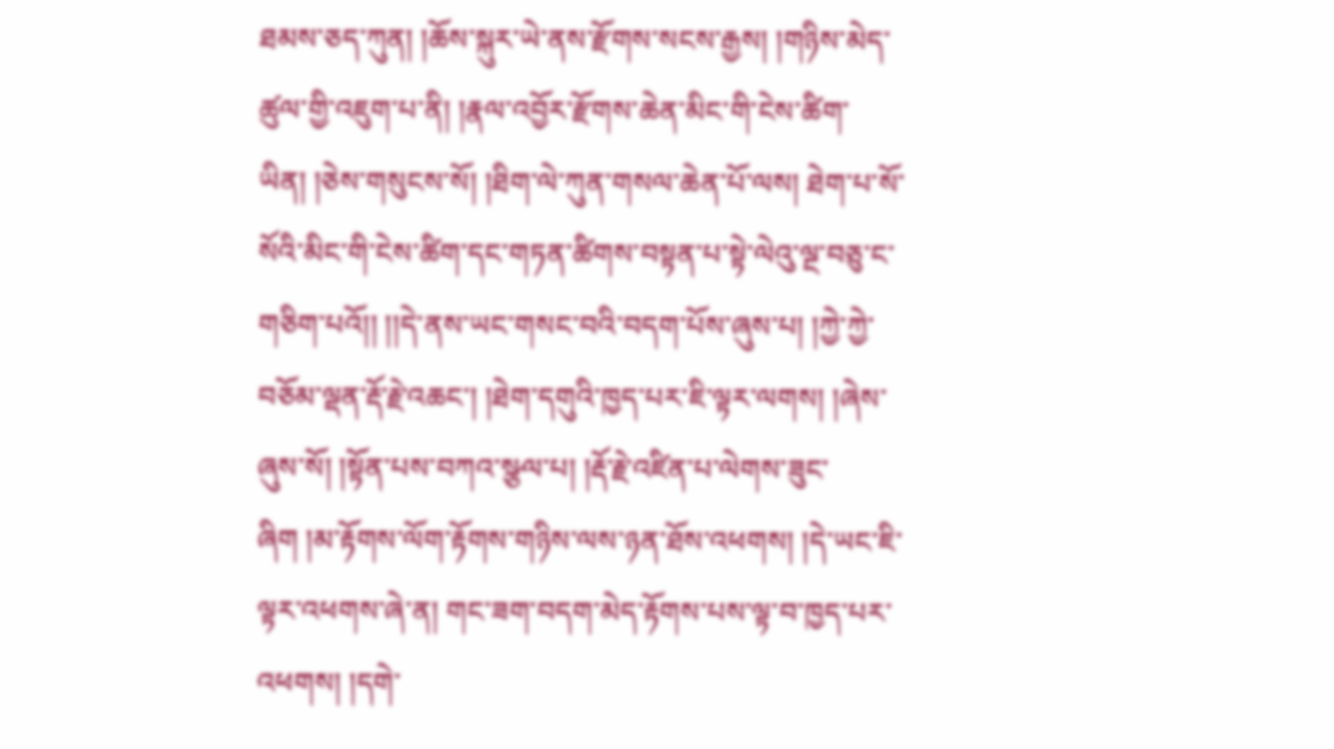ཐམས་ཅད་ཀུན། །ཆོས་སྐུར་ཡེ་ནས་རྫོགས་སངས་རྒྱས། །གཉིས་མེད་ཚུལ་གྱི་འཇུག་པ་ནི། །རྣལ་འབྱོར་རྫོགས་ཆེན་མིང་གི་ངེས་ཚིག་ཡིན། །ཅེས་གསུངས་སོ། །ཐིག་ལེ་ཀུན་གསལ་ཆེན་པོ་ལས། ཐེག་པ་སོ་སོའི་མིང་གི་ངེས་ཚིག་དང་གཏན་ཚིགས་བསྟན་པ་སྟེ་ལེའུ་ལྔ་བཅུ་ང་གཅིག་པའོ།། །།དེ་ནས་ཡང་གསང་བའི་བདག་པོས་ཞུས་པ། །ཀྱེ་ཀྱེ་བཅོམ་ལྡན་རྡོ་རྗེ་འཆང་། །ཐེག་དགུའི་ཁྱད་པར་ཇི་ལྟར་ལགས། །ཞེས་ཞུས་སོ། །སྟོན་པས་བཀའ་སྩལ་པ། །རྡོ་རྗེ་འཛིན་པ་ལེགས་ཟུང་ཞིག །མ་རྟོགས་ལོག་རྟོགས་གཉིས་ལས་ཉན་ཐོས་འཕགས། །དེ་ཡང་ཇི་ལྟར་འཕགས་ཞེ་ན། གང་ཟག་བདག་མེད་རྟོགས་པས་ལྟ་བ་ཁྱད་པར་འཕགས། །དགེ་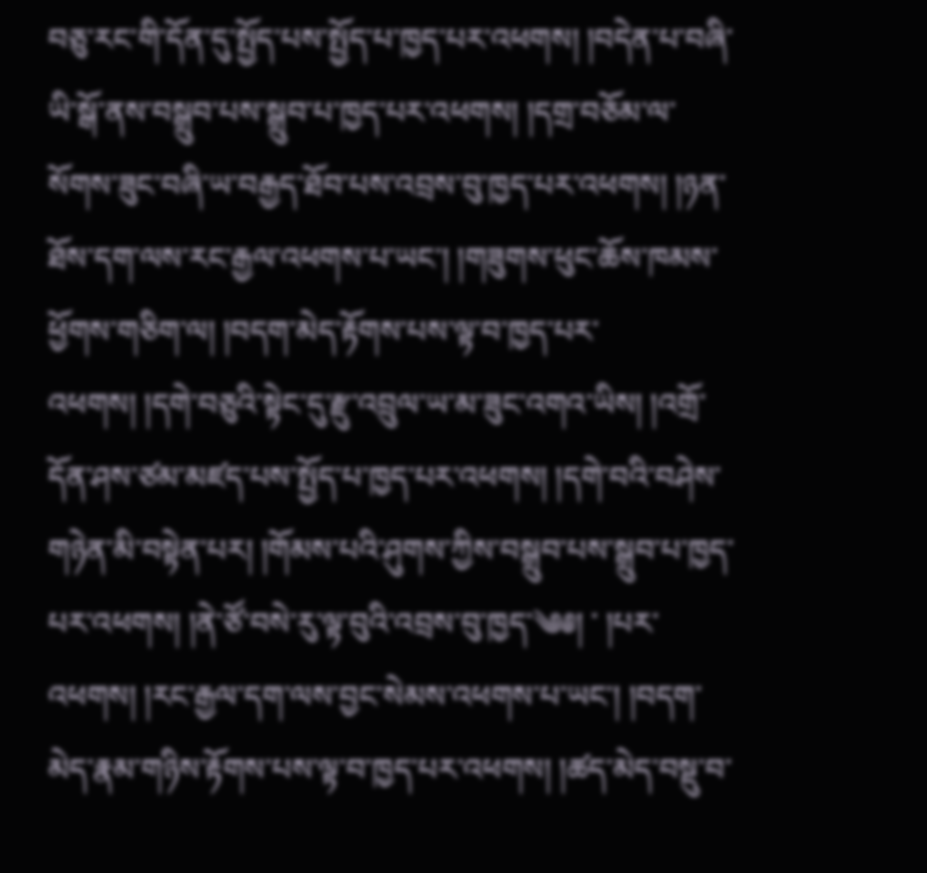བཅུ་རང་གི་དོན་དུ་སྤྱོད་པས་སྤྱོད་པ་ཁྱད་པར་འཕགས། །བདེན་པ་བཞི་ཡི་སྒོ་ནས་བསྒྲུབ་པས་སྒྲུབ་པ་ཁྱད་པར་འཕགས། །དགྲ་བཅོམ་ལ་སོགས་ཟུང་བཞི་ཡ་བརྒྱད་ཐོབ་པས་འབྲས་བུ་ཁྱད་པར་འཕགས། །ཉན་ཐོས་དག་ལས་རང་རྒྱལ་འཕགས་པ་ཡང་། །གཟུགས་ཕུང་ཆོས་ཁམས་ཕྱོགས་གཅིག་ལ། །བདག་མེད་རྟོགས་པས་ལྟ་བ་ཁྱད་པར་འཕགས། །དགེ་བཅུའི་སྟེང་དུ་རྫུ་འབྲུལ་ཡ་མ་ཟུང་འགའ་ཡིས། །འགྲོ་དོན་ཤས་ཙམ་མཛད་པས་སྤྱོད་པ་ཁྱད་པར་འཕགས། །དགེ་བའི་བཤེས་གཉེན་མི་བསྟེན་པར། །གོམས་པའི་ཤུགས་ཀྱིས་བསྒྲུབ་པས་སྒྲུབ་པ་ཁྱད་པར་འཕགས། །ནེ་ཙོ་བསེ་རུ་ལྟ་བུའི་འབྲས་བུ་ཁྱད་༄༅། ་ །པར་འཕགས། །རང་རྒྱལ་དག་ལས་བྱང་སེམས་འཕགས་པ་ཡང་། །བདག་མེད་རྣམ་གཉིས་རྟོགས་པས་ལྟ་བ་ཁྱད་པར་འཕགས། །ཚད་མེད་བསྡུ་བ་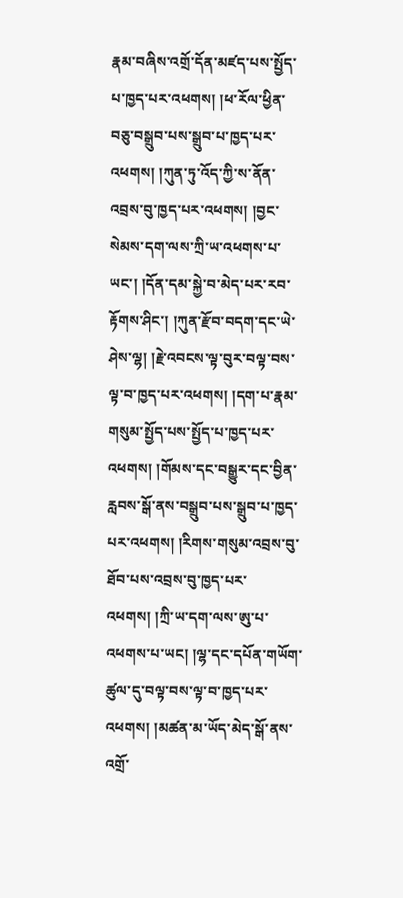རྣམ་བཞིས་འགྲོ་དོན་མཛད་པས་སྤྱོད་པ་ཁྱད་པར་འཕགས། །ཕ་རོལ་ཕྱིན་བཅུ་བསྒྲུབ་པས་སྒྲུབ་པ་ཁྱད་པར་འཕགས། །ཀུན་ཏུ་འོད་ཀྱི་ས་ནོན་འབྲས་བུ་ཁྱད་པར་འཕགས། །བྱང་སེམས་དག་ལས་ཀྲི་ཡ་འཕགས་པ་ཡང་། །དོན་དམ་སྐྱེ་བ་མེད་པར་རབ་རྟོགས་ཤིང་། །ཀུན་རྫོབ་བདག་དང་ཡེ་ཤེས་ལྷ། །རྗེ་འབངས་ལྟ་བུར་བལྟ་བས་ལྟ་བ་ཁྱད་པར་འཕགས། །དག་པ་རྣམ་གསུམ་སྤྱོད་པས་སྤྱོད་པ་ཁྱད་པར་འཕགས། །གོམས་དང་བསྒྱུར་དང་བྱིན་རླབས་སྒོ་ནས་བསྒྲུབ་པས་སྒྲུབ་པ་ཁྱད་པར་འཕགས། །རིགས་གསུམ་འབྲས་བུ་ཐོབ་པས་འབྲས་བུ་ཁྱད་པར་འཕགས། །ཀྲི་ཡ་དག་ལས་ཨུ་པ་འཕགས་པ་ཡང། །ལྷ་དང་དཔོན་གཡོག་ཚུལ་དུ་བལྟ་བས་ལྟ་བ་ཁྱད་པར་འཕགས། །མཚན་མ་ཡོད་མེད་སྒོ་ནས་འགྲོ་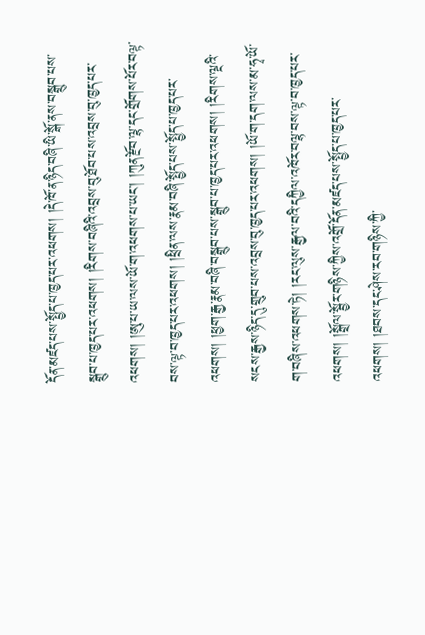དོན་མཛད་པས་སྤྱོད་པ་ཁྱད་པར་འཕགས། །དེ་ཁོ་ན་ཉིད་བཞི་ཡི་སྒོ་ནས་བསྒྲུབ་པས་སྒྲུབ་པ་ཁྱད་པར་འཕགས། །རིགས་བཞིའི་འབྲས་བུ་ཐོབ་པས་འབྲས་བུ་ཁྱད་པར་འཕགས། །ཨུ་པ་ཡ་ལས་ཡོ་ག་འཕགས་པ་ཡང་། །ཀུན་རྫོབ་ལྷ་དང་གྲོགས་པོར་བལྟ་བས་ལྟ་བ་ཁྱད་པར་འཕགས། །ཕྲིན་ལས་རྣམ་བཞི་སྤྱོད་པས་སྤྱོད་པ་ཁྱད་པར་འཕགས། །ཕྱག་རྒྱ་རྣམ་བཞི་བསྒྲུབ་པས་སྒྲུབ་པ་ཁྱད་པར་འཕགས། །རིགས་ལྔའི་སངས་རྒྱས་ཉིད་དུ་གྲུབ་པས་འབྲས་བུ་ཁྱད་པར་འཕགས། །ཡོ་ག་དག་ལས་མ་ཧྭ་ཡོ་ག་བཞིས་འཕགས་ཏེ། །རང་ལུས་རྒྱལ་བའི་དཀྱིལ་འཁོར་བལྷ་བས་ལྟ་བ་ཁྱད་པར་འཕགས། །སྒྲོལ་སྦྱོར་གཉིས་ཀྱིས་འགྲོ་དོན་མཛད་པས་སྤྱོད་པ་ཁྱད་པར་འཕགས། །ཐབས་དང་ཤེས་རབ་གཉིས་ཀྱི་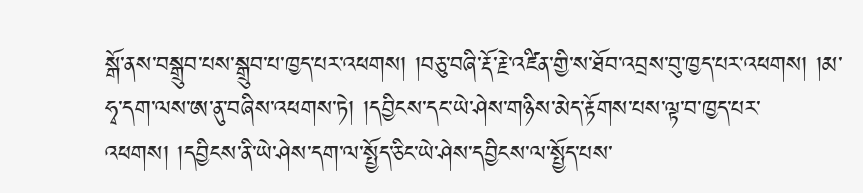སྒོ་ནས་བསྒྲུབ་པས་སྒྲུབ་པ་ཁྱད་པར་འཕགས། །བཅུ་བཞི་རྡོ་རྗེ་འཛིན་གྱི་ས་ཐོབ་འབྲས་བུ་ཁྱད་པར་འཕགས། །མ་ཧྭ་དག་ལས་ཨ་ནུ་བཞིས་འཕགས་ཏེ། །དབྱིངས་དང་ཡེ་ཤེས་གཉིས་མེད་རྟོགས་པས་ལྟ་བ་ཁྱད་པར་འཕགས། །དབྱིངས་ནི་ཡེ་ཤེས་དག་ལ་སྤྱོད་ཅིང་ཡེ་ཤེས་དབྱིངས་ལ་སྤྱོད་པས་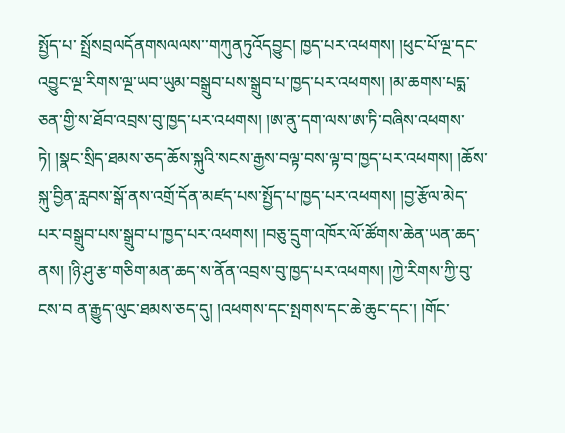སྤྱོད་པ་ སྤྲོསབྲལདོནགསལལས་་གཀུནཏུའོདབྱུང། ཁྱད་པར་འཕགས། །ཕུང་པོ་ལྔ་དང་འབྱུང་ལྔ་རིགས་ལྔ་ཡབ་ཡུམ་བསྒྲུབ་པས་སྒྲུབ་པ་ཁྱད་པར་འཕགས། །མ་ཆགས་པདྨ་ཅན་གྱི་ས་ཐོབ་འབྲས་བུ་ཁྱད་པར་འཕགས། །ཨ་ནུ་དག་ལས་ཨ་ཏི་བཞིས་འཕགས་ཏེ། །སྣང་སྲིད་ཐམས་ཅད་ཆོས་སྐུའི་སངས་རྒྱས་བལྟ་བས་ལྟ་བ་ཁྱད་པར་འཕགས། །ཆོས་སྐུ་བྱིན་རླབས་སྒོ་ནས་འགྲོ་དོན་མཛད་པས་སྤྱོད་པ་ཁྱད་པར་འཕགས། །བྱ་རྩོལ་མེད་པར་བསྒྲུབ་པས་སྒྲུབ་པ་ཁྱད་པར་འཕགས། །བཅུ་དྲུག་འཁོར་ལོ་ཚོགས་ཆེན་ཡན་ཆད་ནས། །ཉི་ཤུ་རྩ་གཅིག་མན་ཆད་ས་ནོན་འབྲས་བུ་ཁྱད་པར་འཕགས། །ཀྱེ་རིགས་ཀྱི་བུ་ངས་བ ན་རྒྱུད་ལུང་ཐམས་ཅད་དུ། །འཕགས་དང་སྤགས་དང་ཆེ་ཆུང་དང་། །གོང་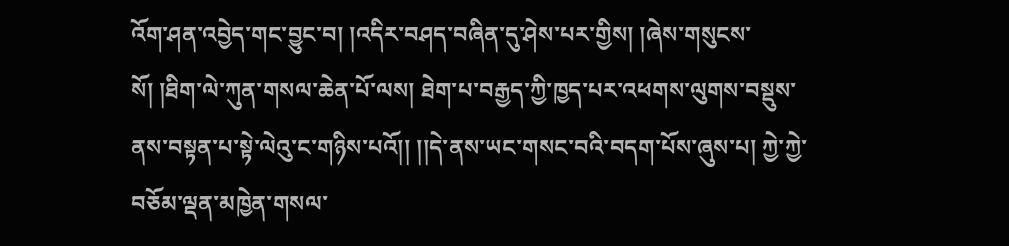འོག་ཤན་འབྱེད་གང་བྱུང་བ། །འདིར་བཤད་བཞིན་དུ་ཤེས་པར་གྱིས། །ཞེས་གསུངས་སོ། །ཐིག་ལེ་ཀུན་གསལ་ཆེན་པོ་ལས། ཐེག་པ་བརྒྱད་ཀྱི་ཁྱད་པར་འཕགས་ལུགས་བསྡུས་ནས་བསྟན་པ་སྟེ་ལེའུ་ང་གཉིས་པའོ།། །།དེ་ནས་ཡང་གསང་བའི་བདག་པོས་ཞུས་པ། ཀྱེ་ཀྱེ་བཅོམ་ལྡན་མཁྱེན་གསལ་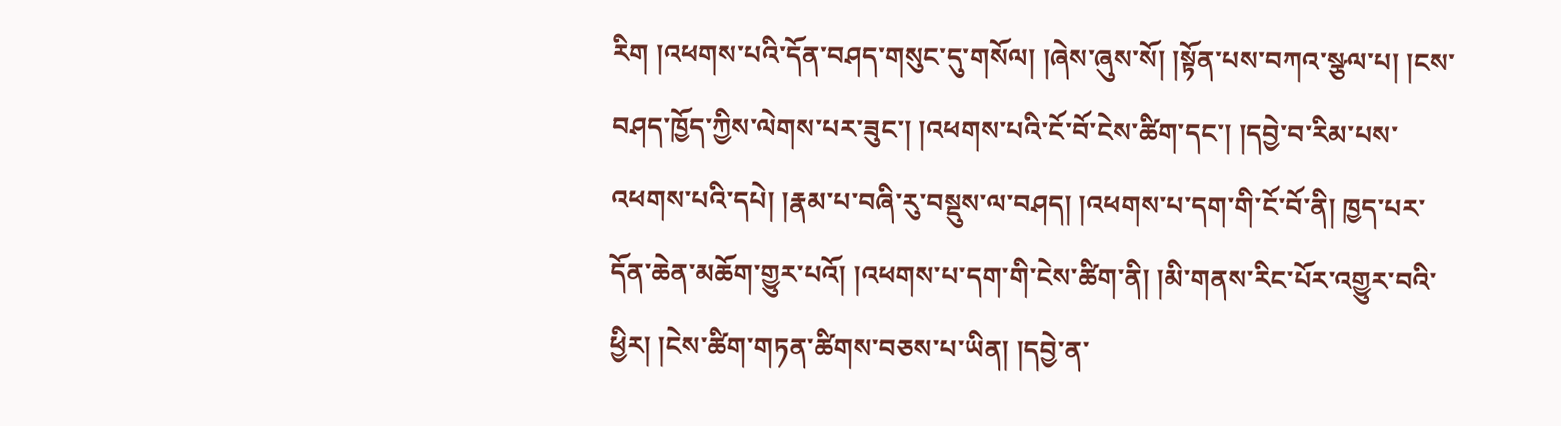རིག །འཕགས་པའི་དོན་བཤད་གསུང་དུ་གསོལ། །ཞེས་ཞུས་སོ། །སྟོན་པས་བཀའ་སྩལ་པ། །ངས་བཤད་ཁྱོད་ཀྱིས་ལེགས་པར་ཟུང་། །འཕགས་པའི་ངོ་བོ་ངེས་ཚིག་དང་། །དབྱེ་བ་རིམ་པས་འཕགས་པའི་དཔེ། །རྣམ་པ་བཞི་རུ་བསྡུས་ལ་བཤད། །འཕགས་པ་དག་གི་ངོ་བོ་ནི། ཁྱད་པར་དོན་ཆེན་མཆོག་གྱུར་པའོ། །འཕགས་པ་དག་གི་ངེས་ཚིག་ནི། །མི་གནས་རིང་པོར་འགྱུར་བའི་ཕྱིར། །ངེས་ཚིག་གཏན་ཚིགས་བཅས་པ་ཡིན། །དབྱེ་ན་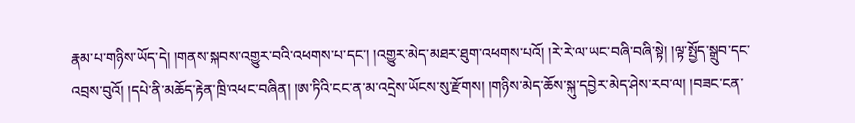རྣམ་པ་གཉིས་ཡོད་དེ། །གནས་སྐབས་འགྱུར་བའི་འཕགས་པ་དང་། །འགྱུར་མེད་མཐར་ཐུག་འཕགས་པའོ། །རེ་རེ་ལ་ཡང་བཞི་བཞི་སྟེ། །ལྟ་སྤྱོད་སྒྲུབ་དང་འབྲས་བུའོ། །དཔེ་ནི་མཆོད་རྟེན་ཁྲི་འཕང་བཞིན། །ཨ་ཏིའི་ངང་ན་མ་འདྲེས་ཡོངས་སུ་རྫོགས། །གཉིས་མེད་ཆོས་སྐུ་དབྱེར་མེད་ཤེས་རབ་ལ། །བཟང་ངན་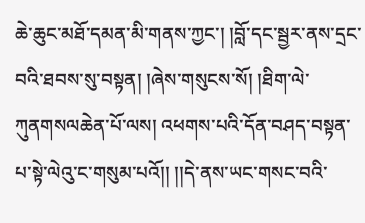ཆེ་ཆུང་མཐོ་དམན་མི་གནས་ཀྱང་། །བློ་དང་སྦྱར་ནས་དྲང་བའི་ཐབས་སུ་བསྟན། །ཞེས་གསུངས་སོ། །ཐིག་ལེ་ཀུནགསལཆེན་པོ་ལས། འཕགས་པའི་དོན་བཤད་བསྟན་པ་སྟེ་ལེའུ་ང་གསུམ་པའོ།། །།དེ་ནས་ཡང་གསང་བའི་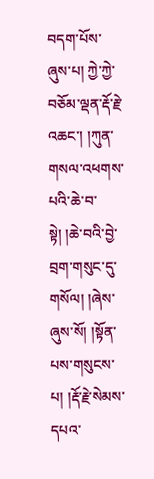བདག་པོས་ཞུས་པ། ཀྱེ་ཀྱེ་བཅོམ་ལྡན་རྡོ་རྗེ་འཆང་། །ཀུན་གསལ་འཕགས་པའི་ཆེ་བ་སྟེ། །ཆེ་བའི་བྱེ་བྲག་གསུང་དུ་གསོལ། །ཞེས་ཞུས་སོ། །སྟོན་པས་གསུངས་པ། །རྡོ་རྗེ་སེམས་དཔའ་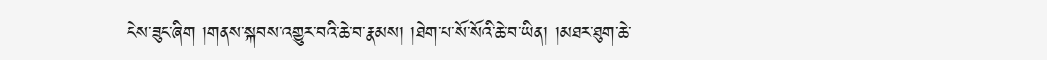ངེས་ཟུང་ཞིག །གནས་སྐབས་འགྱུར་བའི་ཆེ་བ་རྣམས། །ཐེག་པ་སོ་སོའི་ཆེ་བ་ཡིན། །མཐར་ཐུག་ཆེ་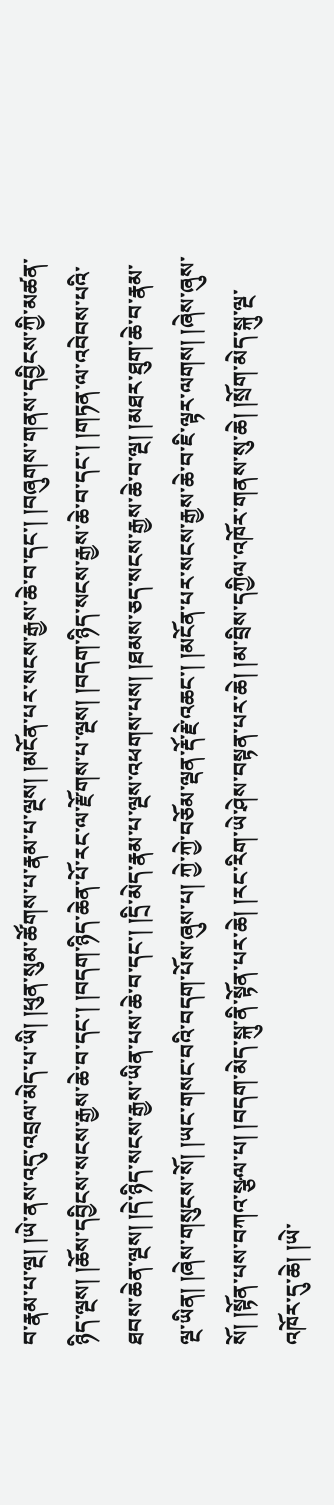བ་རྣམ་པ་ལྔ། །ཡེ་ནས་འདུ་འབྲལ་མེད་པ་ཡི། །ཕུན་སུམ་ཚོགས་པ་རྣམ་པ་ལྔས། །མངོན་པར་སངས་རྒྱས་ཆེ་བ་དང་། །བཞུགས་གནས་དབྱིངས་ཀྱི་མཚན་ཉིད་ལྔས། །ཆོས་དབྱིངས་སངས་རྒྱས་ཆེ་བ་དང་། །བདག་ཉིད་ཆེན་པོ་རང་ལ་རྫོགས་པ་ལྔས། །བདག་ཉིད་སངས་རྒྱས་ཆེ་བ་དང་། །གཏན་ལ་འབེབས་པའི་ཐབས་ཆེན་ལྔས། །དེ་ཉིད་སངས་རྒྱས་ཡིན་པས་ཆེ་བ་དང་། །དྲི་མེད་རྣམ་པ་ལྔས་འཕགས་པས། །ཐམས་ཅད་སངས་རྒྱས་ཆེ་བ་ལྔ། །མཐར་ཐུག་ཆེ་བ་རྣམ་ལྔ་ཡིན། །ཞེས་གསུངས་སོ། །ཡང་གསང་བའི་བདག་པོས་ཞུས་པ། ཀྱེ་ཀྱེ་བཅོམ་ལྡན་རྡོ་རྗེ་འཆང་། །མངོན་པར་སངས་རྒྱས་ཆེ་བ་ཇི་ལྟར་ལགས། །ཞེས་ཞུས་སོ། །སྟོན་པས་བཀའ་སྩལ་པ། །བདག་མེད་སྐུ་ནི་སྟོན་པར་ཆེ། །རང་རིག་ཡེ་ཤེས་བསྟན་པར་ཆེ། །མ་བྲིས་དཀྱིལ་འཁོར་གནས་སུ་ཆེ། །སྲོག་མེད་སྐུ་ལྔ་འཁོར་དུ་ཆེ། །ཡེ་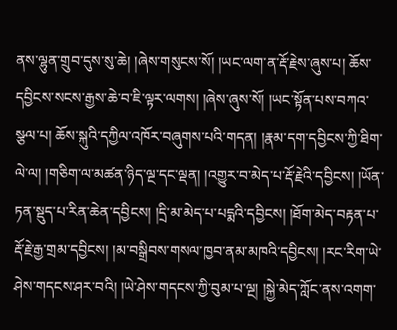ནས་ལྷུན་གྲུབ་དུས་སུ་ཆེ། །ཞེས་གསུངས་སོ། །ཡང་ལག་ན་རྡོ་རྗེས་ཞུས་པ། ཆོས་དབྱིངས་སངས་རྒྱས་ཆེ་བ་ཇི་ལྟར་ལགས། །ཞེས་ཞུས་སོ། །ཡང་སྟོན་པས་བཀའ་སྩལ་པ། ཆོས་སྐུའི་དཀྱིལ་འཁོར་བཞུགས་པའི་གདན། །རྣམ་དག་དབྱིངས་ཀྱི་ཐིག་ལེ་ལ། །གཅིག་ལ་མཚན་ཉིད་ལྔ་དང་ལྡན། །འགྱུར་བ་མེད་པ་རྡོ་རྗེའི་དབྱིངས། །ཡོན་ཏན་སྡུད་པ་རིན་ཆེན་དབྱིངས། །དྲི་མ་མེད་པ་པདྨའི་དབྱིངས། །ཐོག་མེད་བརྟན་པ་རྡོ་རྗེ་རྒྱ་གྲམ་དབྱིངས། །མ་བསྒྲིབས་གསལ་ཁྱབ་ནམ་མཁའི་དབྱིངས། །རང་རིག་ཡེ་ཤེས་གདངས་ཤར་བའི། །ཡེ་ཤེས་གདངས་ཀྱི་བུམ་པ་ལྔ། །སྐྱེ་མེད་ཀློང་ནས་འགག་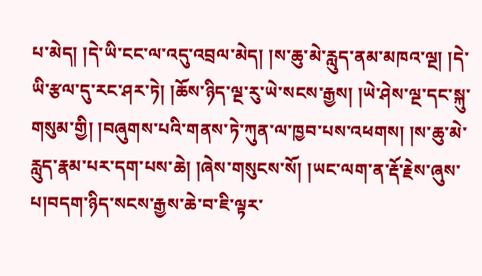པ་མེད། །དེ་ཡི་ངང་ལ་འདུ་འབྲལ་མེད། །ས་ཆུ་མེ་རླུད་ནམ་མཁའ་ལྔ། །དེ་ཡི་རྩལ་དུ་རང་ཤར་ཏེ། །ཆོས་ཉིད་ལྔ་རུ་ཡེ་སངས་རྒྱས། །ཡེ་ཤེས་ལྔ་དང་སྐུ་གསུམ་གྱི། །བཞུགས་པའི་གནས་ཏེ་ཀུན་ལ་ཁྱབ་པས་འཕགས། །ས་ཆུ་མེ་རླུད་རྣམ་པར་དག་པས་ཆེ། །ཞེས་གསུངས་སོ། །ཡང་ལག་ན་རྡོ་རྗེས་ཞུས་པ།བདག་ཉིད་སངས་རྒྱས་ཆེ་བ་ཇི་ལྟར་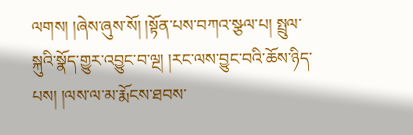ལགས། །ཞེས་ཞུས་སོ། །སྟོན་པས་བཀའ་སྩལ་པ། སྤྲུལ་སྐུའི་སྣོད་གྱུར་འབྱུང་བ་ལྔ། །རང་ལས་བྱུང་བའི་ཆོས་ཉིད་པས། །ལས་ལ་མ་རྨོངས་ཐབས་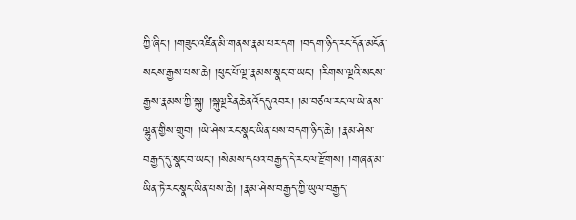ཀྱི་ཞིང་། །གཟུང་འཛིན་མི་གནས་རྣམ་པར་དག །བདག་ཉིད་རང་དོན་མངོན་སངས་རྒྱས་པས་ཆེ། །ཕུང་པོ་ལྔ་རྣམས་སྣང་བ་ཡང་། །རིགས་ལྔའི་སངས་རྒྱས་རྣམས་ཀྱི་སྐུ། །སྐུལྔརིནཆེནའོདདུའབར། །མ་བཙལ་རང་ལ་ཡེ་ནས་ལྷུན་གྱིས་གྲུབ། །ཡེ་ཤེས་རང་སྣང་ཡིན་པས་བདག་ཉིད་ཆེ། །རྣམ་ཤེས་བརྒྱད་དུ་སྣང་བ་ཡང་། །སེམས་དཔའ་བརྒྱད་དེ་རང་ལ་རྫོགས། །གཞན་མ་ཡིན་ཏེ་རང་སྣང་ཡིན་པས་ཆེ། །རྣམ་ཤེས་བརྒྱད་ཀྱི་ཡུལ་བརྒྱད་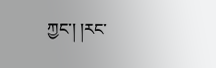ཀྱང་། །རང་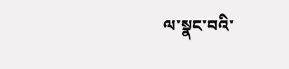ལ་སྣང་བའི་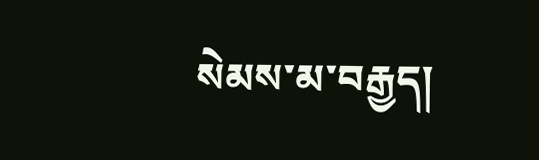སེམས་མ་བརྒྱད།